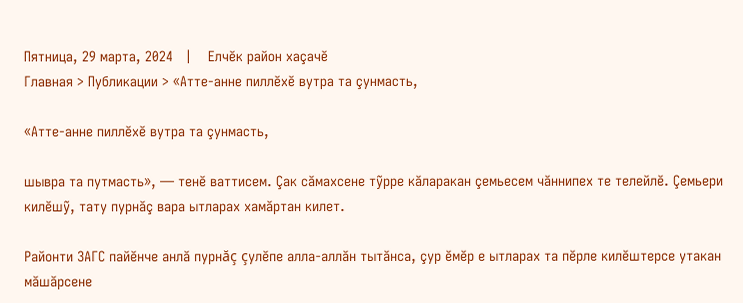Пятница, 29 марта, 2024   |    Елчĕк район хаçачĕ
Главная > Публикации > «Атте-анне пиллĕхĕ вутра та çунмасть,

«Атте-анне пиллĕхĕ вутра та çунмасть,

шывра та путмасть», — тенĕ ваттисем. Çак сăмахсене тỹрре кăларакан çемьесем чăннипех те телейлĕ. Çемьери килĕшỹ, тату пурнăç вара ытларах хамăртан килет.

Районти ЗАГС пайĕнче анлă пурнăç çулĕпе алла-аллăн тытăнса, çур ĕмĕр е ытларах та пĕрле килĕштерсе утакан мăшăрсене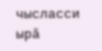чысласси ырă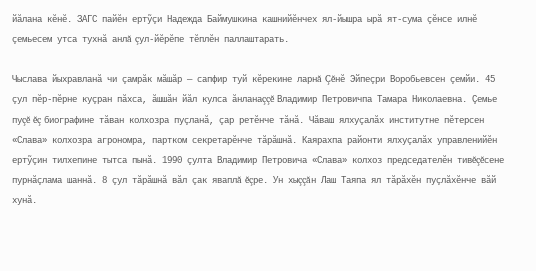йăлана кĕнĕ. ЗАГС пайĕн ертỹçи Надежда Баймушкина кашнийĕнчех ял-йышра ырă ят-сума çĕнсе илнĕ çемьесем утса тухнă анлă çул-йĕрĕпе тĕплĕн паллаштарать.

Чыслава йыхравланă чи çамрăк мăшăр — сапфир туй кĕрекине ларнă Çĕнĕ Эйпеçри Воробьевсен çемйи. 45 çул пĕр-пĕрне куçран пăхса, ăшшăн йăл кулса ăнланаççĕ Владимир Петровичпа Тамара Николаевна. Çемье пуçĕ ĕç биографине тăван колхозра пуçланă, çар ретĕнче тăнă. Чăваш ялхуçалăх институтне пĕтерсен «Слава» колхозра агрономра, партком секретарĕнче тăрăшнă. Каярахпа районти ялхуçалăх управленийĕн ертỹçин тилхепине тытса пынă. 1990 çулта Владимир Петровича «Слава» колхоз председателĕн тивĕçĕсене пурнăçлама шаннă. 8 çул тăрăшнă вăл çак яваплă ĕçре. Ун хыççăн Лаш Таяпа ял тăрăхĕн пуçлăхĕнче вăй хунă.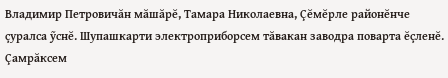Владимир Петровичăн мăшăрĕ, Тамара Николаевна, Çĕмĕрле районĕнче çуралса ỹснĕ. Шупашкарти электроприборсем тăвакан заводра поварта ĕçленĕ. Çамрăксем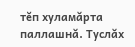тĕп хуламăрта паллашнă. Туслăх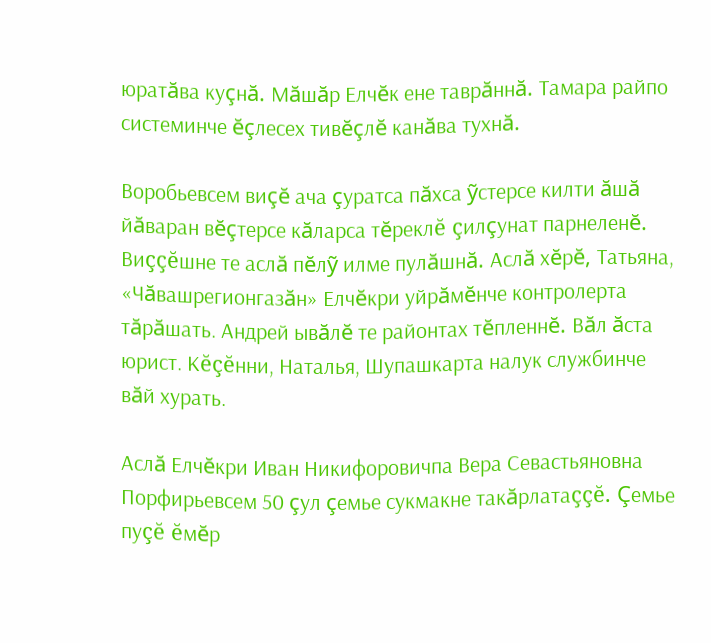юратăва куçнă. Мăшăр Елчĕк ене таврăннă. Тамара райпо системинче ĕçлесех тивĕçлĕ канăва тухнă.

Воробьевсем виçĕ ача çуратса пăхса ỹстерсе килти ăшă йăваран вĕçтерсе кăларса тĕреклĕ çилçунат парнеленĕ. Виççĕшне те аслă пĕлỹ илме пулăшнă. Аслă хĕрĕ, Татьяна, «Чăвашрегионгазăн» Елчĕкри уйрăмĕнче контролерта тăрăшать. Андрей ывăлĕ те районтах тĕпленнĕ. Вăл ăста юрист. Кĕçĕнни, Наталья, Шупашкарта налук службинче вăй хурать.

Аслă Елчĕкри Иван Никифоровичпа Вера Севастьяновна Порфирьевсем 50 çул çемье сукмакне такăрлатаççĕ. Çемье пуçĕ ĕмĕр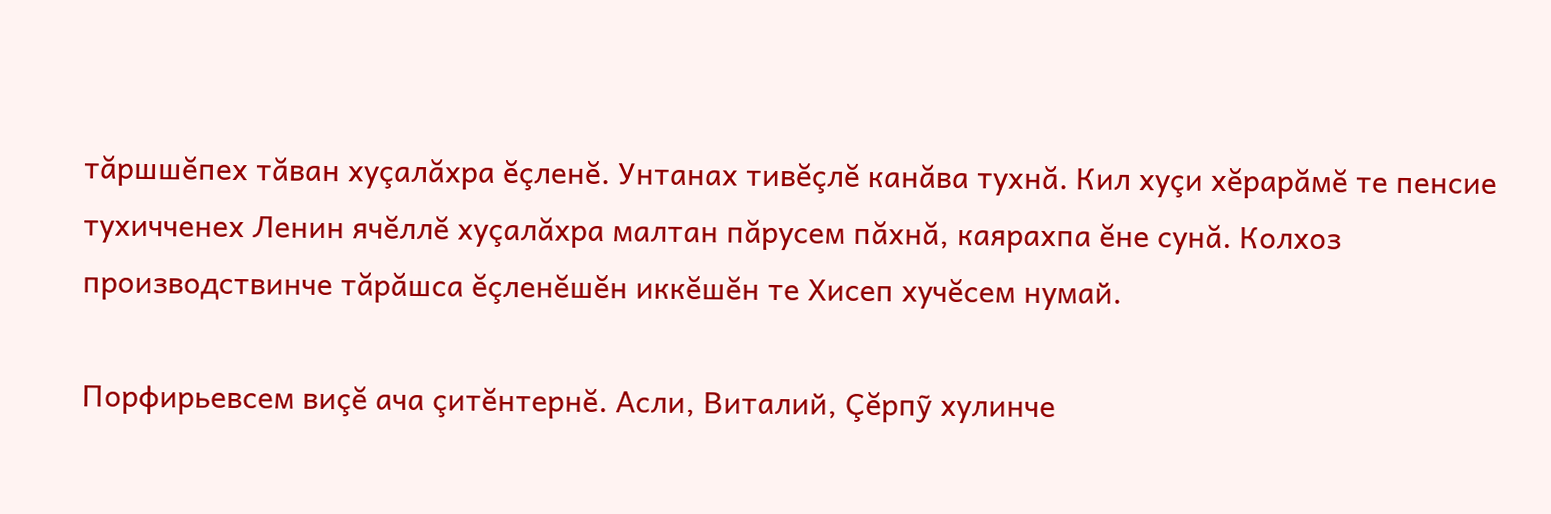тăршшĕпех тăван хуçалăхра ĕçленĕ. Унтанах тивĕçлĕ канăва тухнă. Кил хуçи хĕрарăмĕ те пенсие тухичченех Ленин ячĕллĕ хуçалăхра малтан пăрусем пăхнă, каярахпа ĕне сунă. Колхоз производствинче тăрăшса ĕçленĕшĕн иккĕшĕн те Хисеп хучĕсем нумай.

Порфирьевсем виçĕ ача çитĕнтернĕ. Асли, Виталий, Çĕрпỹ хулинче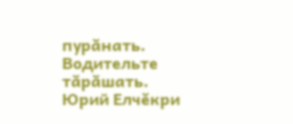пурăнать. Водительте тăрăшать. Юрий Елчĕкри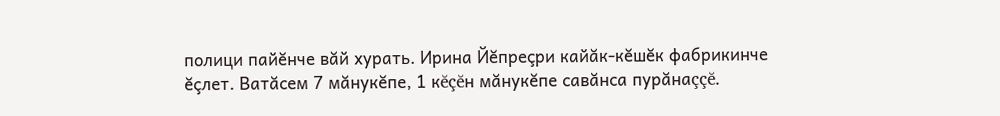полици пайĕнче вăй хурать. Ирина Йĕпреçри кайăк-кĕшĕк фабрикинче ĕçлет. Ватăсем 7 мăнукĕпе, 1 кĕçĕн мăнукĕпе савăнса пурăнаççĕ.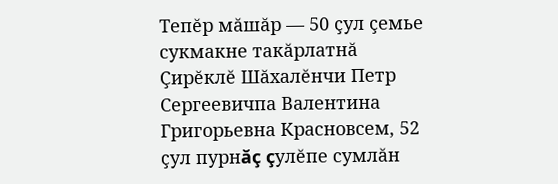Тепĕр мăшăр — 50 çул çемье сукмакне такăрлатнă Çирĕклĕ Шăхалĕнчи Петр Сергеевичпа Валентина Григорьевна Красновсем, 52 çул пурнăç çулĕпе сумлăн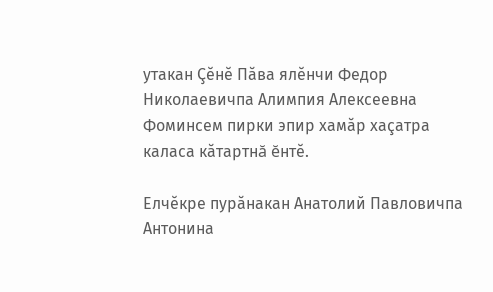утакан Çĕнĕ Пăва ялĕнчи Федор Николаевичпа Алимпия Алексеевна Фоминсем пирки эпир хамăр хаçатра каласа кăтартнă ĕнтĕ.

Елчĕкре пурăнакан Анатолий Павловичпа Антонина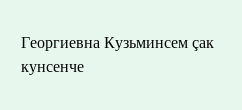Георгиевна Кузьминсем çак кунсенче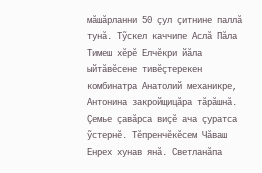мăшăрланни 50 çул çитнине паллă тунă. Тỹскел каччипе Аслă Пăла Тимеш хĕрĕ Елчĕкри йăла ыйтăвĕсене тивĕçтерекен комбинатра Анатолий механикре, Антонина закройщицăра тăрăшнă. Çемье çавăрса виçĕ ача çуратса ỹстернĕ. Тĕпренчĕкĕсем Чăваш Енрех хунав янă. Светланăпа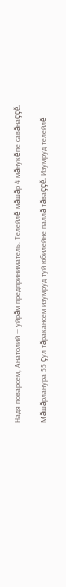Надя поварсем, Анатолий — уйрăм предприниматель. Телейлĕ мăшăр 4 мăнукĕпе савăнаççĕ.

Мăшăрланура 55 çул тăракансем изумруд туй юбилейне паллă тăваççĕ. Изумруд телейлĕ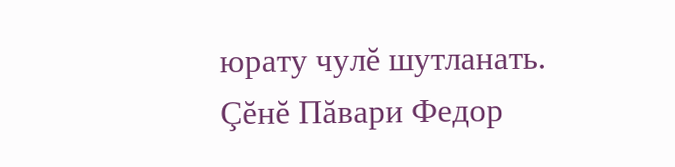юрату чулĕ шутланать. Çĕнĕ Пăвари Федор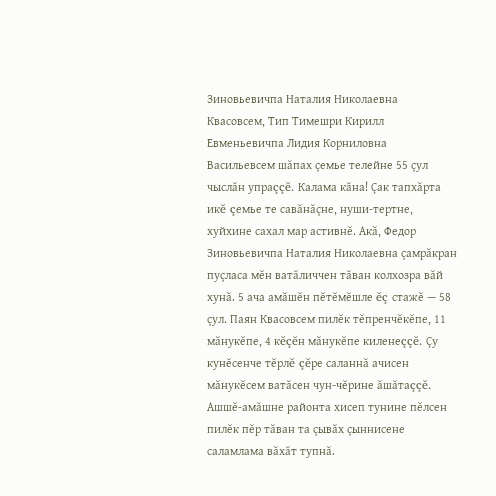Зиновьевичпа Наталия Николаевна Квасовсем, Тип Тимешри Кирилл Евменьевичпа Лидия Корниловна Васильевсем шăпах çемье телейне 55 çул чыслăн упраççĕ. Калама кăна! Çак тапхăрта икĕ çемье те савăнăçне, нуши-тертне, хуйхине сахал мар астивнĕ. Акă, Федор Зиновьевичпа Наталия Николаевна çамрăкран пуçласа мĕн ватăличчен тăван колхозра вăй хунă. 5 ача амăшĕн пĕтĕмĕшле ĕç стажĕ — 58 çул. Паян Квасовсем пилĕк тĕпренчĕкĕпе, 11 мăнукĕпе, 4 кĕçĕн мăнукĕпе киленеççĕ. Çу кунĕсенче тĕрлĕ çĕре саланнă ачисен мăнукĕсем ватăсен чун-чĕрине ăшăтаççĕ. Ашшĕ-амăшне районта хисеп тунине пĕлсен пилĕк пĕр тăван та çывăх çыннисене саламлама вăхăт тупнă.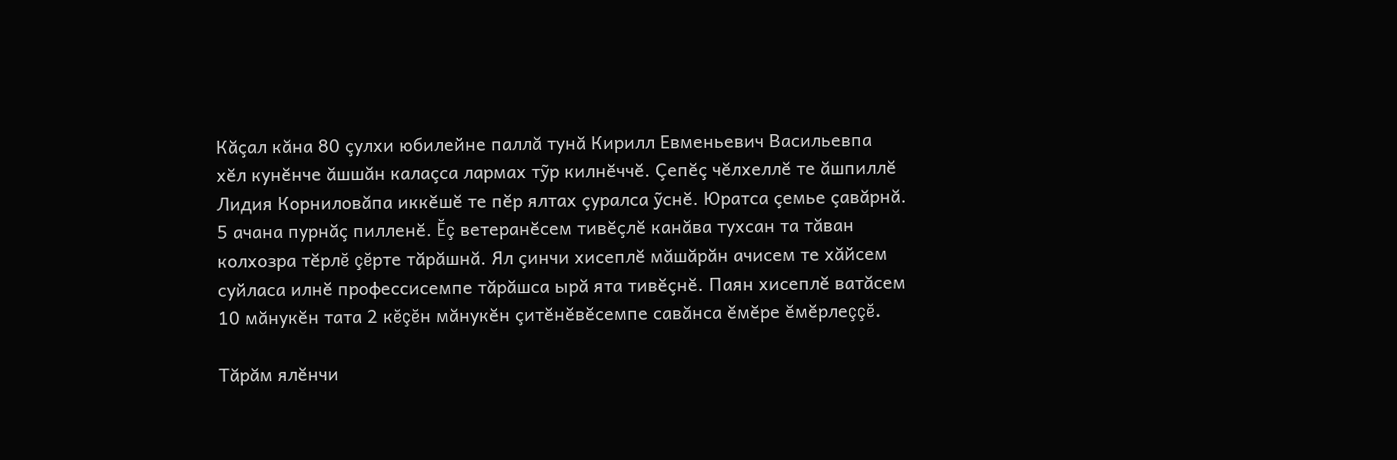Кăçал кăна 80 çулхи юбилейне паллă тунă Кирилл Евменьевич Васильевпа хĕл кунĕнче ăшшăн калаçса лармах тỹр килнĕччĕ. Çепĕç чĕлхеллĕ те ăшпиллĕ Лидия Корниловăпа иккĕшĕ те пĕр ялтах çуралса ỹснĕ. Юратса çемье çавăрнă. 5 ачана пурнăç пилленĕ. Ĕç ветеранĕсем тивĕçлĕ канăва тухсан та тăван колхозра тĕрлĕ çĕрте тăрăшнă. Ял çинчи хисеплĕ мăшăрăн ачисем те хăйсем суйласа илнĕ профессисемпе тăрăшса ырă ята тивĕçнĕ. Паян хисеплĕ ватăсем 10 мăнукĕн тата 2 кĕçĕн мăнукĕн çитĕнĕвĕсемпе савăнса ĕмĕре ĕмĕрлеççĕ.

Тăрăм ялĕнчи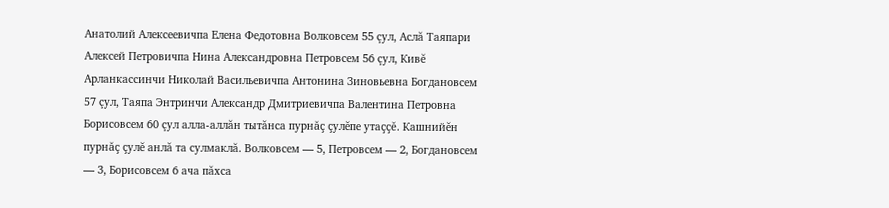Анатолий Алексеевичпа Елена Федотовна Волковсем 55 çул, Аслă Таяпари Алексей Петровичпа Нина Александровна Петровсем 56 çул, Кивĕ Арланкассинчи Николай Васильевичпа Антонина Зиновьевна Богдановсем 57 çул, Таяпа Энтринчи Александр Дмитриевичпа Валентина Петровна Борисовсем 60 çул алла-аллăн тытăнса пурнăç çулĕпе утаççĕ. Кашнийĕн пурнăç çулĕ анлă та сулмаклă. Волковсем — 5, Петровсем — 2, Богдановсем — 3, Борисовсем 6 ача пăхса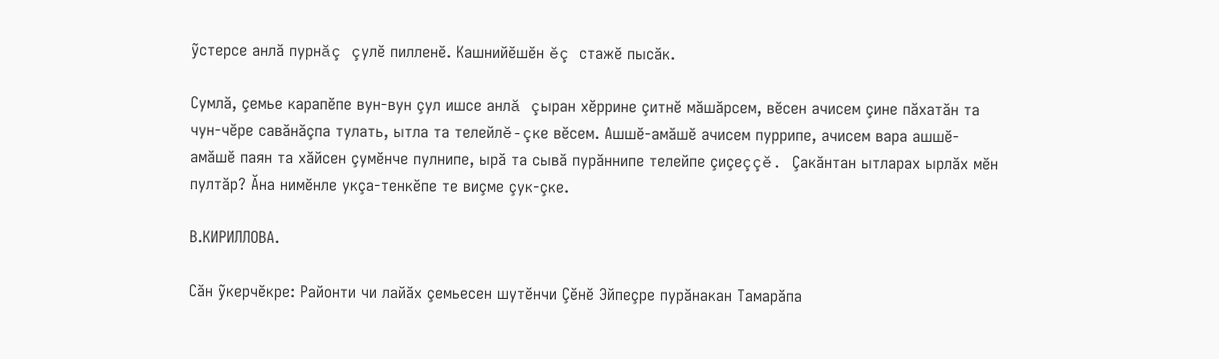ỹстерсе анлă пурнăç çулĕ пилленĕ. Кашнийĕшĕн ĕç стажĕ пысăк.

Сумлă, çемье карапĕпе вун-вун çул ишсе анлă çыран хĕррине çитнĕ мăшăрсем, вĕсен ачисем çине пăхатăн та чун-чĕре савăнăçпа тулать, ытла та телейлĕ-çке вĕсем. Ашшĕ-амăшĕ ачисем пуррипе, ачисем вара ашшĕ-амăшĕ паян та хăйсен çумĕнче пулнипе, ырă та сывă пурăннипе телейпе çиçеççĕ. Çакăнтан ытларах ырлăх мĕн пултăр? Ăна нимĕнле укçа-тенкĕпе те виçме çук-çке.

В.КИРИЛЛОВА.

Сăн ỹкерчĕкре: Районти чи лайăх çемьесен шутĕнчи Çĕнĕ Эйпеçре пурăнакан Тамарăпа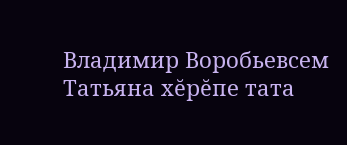Владимир Воробьевсем Татьяна хĕрĕпе тата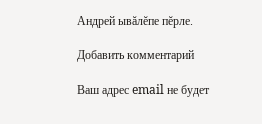Андрей ывăлĕпе пĕрле.

Добавить комментарий

Ваш адрес email не будет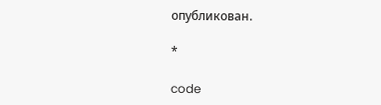опубликован.

*

code